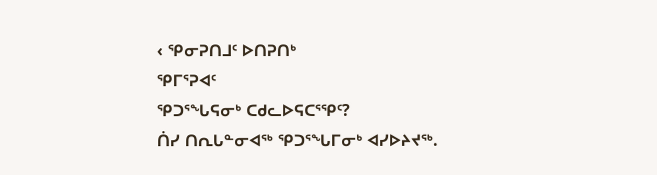‹ ᕿᓂᕈᑎᒧᑦ ᐅᑎᕈᑎᒃ
ᕿᒥᕐᕈᐊᑦ
ᕿᑐᕐᖓᕋᓂᒃ ᑕᑯᓚᐅᕋᑕᕐᕿᑦ?
ᑏᓯ ᑎᕆᒐᓐᓂᐊᖅ ᕿᑐᕐᖓᒥᓂᒃ ᐊᓯᐅᔨᔪᖅ.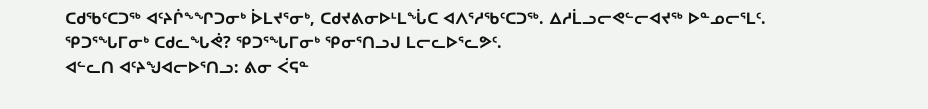ᑕᑯᖃᑦᑕᑐᖅ ᐊᑦᔨᒌᖕᖏᑐᓂᒃ ᐆᒪᔪᕐᓂᒃ, ᑕᑯᔪᕕᓂᐅᒻᒪᖔᑕ ᐊᐱᕐᓱᖃᑦᑕᑐᖅ. ᐃᓱᒫᓗᓕᕙᓪᓕᐊᔪᖅ ᐅᓐᓄᓕᕐᒪᑦ. ᕿᑐᕐᖓᒥᓂᒃ ᑕᑯᓚᖓᕚ? ᕿᑐᕐᖓᒥᓂᒃ ᕿᓂᕐᑎᓗᒍ ᒪᓕᓚᐅᕐᓚᕗᑦ.
ᐊᓪᓚᑎ ᐊᑦᔨᖑᐊᓕᐅᕐᑎᓗ: ᕕᓂ ᐹᕋᓐ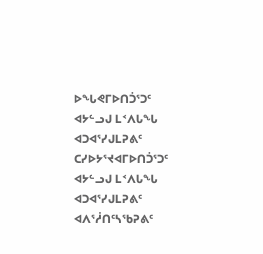ᐅᖓᕙᒥᐅᑎᑑᕐᑐᑦ
ᐊᔭᓪᓗᒍ ᒪᑉᐱᒐᖓ ᐊᑐᐊᕐᓯᒍᒪᕈᕕᑦ
ᑕᓯᐅᔭᕐᔪᐊᒥᐅᑎᑑᕐᑐᑦ
ᐊᔭᓪᓗᒍ ᒪᑉᐱᒐᖓ ᐊᑐᐊᕐᓯᒍᒪᕈᕕᑦ
ᐊᐱᕐᓲᑎᑦᓴᖃᕈᕕᑦ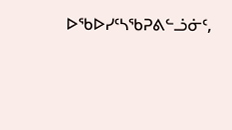ᐅᖃᐅᓯᑦᓴᖃᕈᕕᓪᓘᓃᑦ,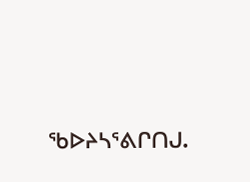ᖃᐅᔨᓴᕐᕕᒋᑎᒍ.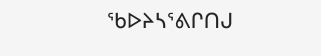ᖃᐅᔨᓴᕐᕕᒋᑎᒍ